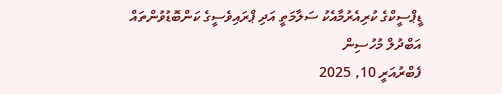ޑީޕްސީކްގެ ކުރިއެރުމާއެކު ސަލާމަތީ އަދި ޕްރައިވެސީގެ ކަންބޮޑުވުންތައް
އަބްދުލް މުހުސިން
ފެބްރުއަރީ 10, 2025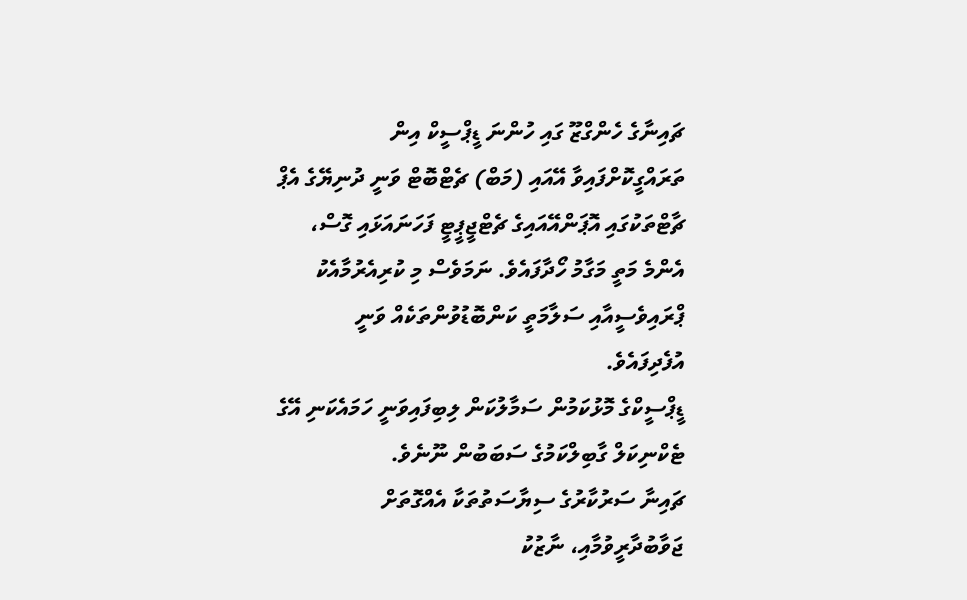ޗައިނާގެ ހެންގްޒޫ ގައި ހުންނަ ޑީޕްސީކް އިން ތަރައްގީކޮށްފައިވާ އޭއައި (މަބް) ޗެޓްބޮޓް ވަނީ ދުނިޔޭގެ އެޕް ޗާޓްތަކުގައި އޮޕަންއޭއައިގެ ޗެޓްޖީޕީޓީ ފަހަނައަޅައި ގޮސް، އެންމެ މަތީ މަގާމު ހޯދާފައެވެ. ނަމަވެސް މި ކުރިއެރުމާއެކު ޕްރައިވެސީއާއި ސަލާމަތީ ކަންބޮޑުވުންތަކެއް ވަނީ އުފެދިފައެވެ.
ޑީޕްސީކްގެ މޮޅުކަމުން ސަމާލުކަން ލިބިފައިވަނީ ހަމައެކަނި އޭގެ ޓެކްނިކަލް ގާބިލްކަމުގެ ސަބަބުން ނޫނެވެ.
ޗައިނާ ސަރުކާރުގެ ސިޔާސަތުތަކާ އެއްގޮތަށް ޖަވާބުދާރީވުމާއި، ނާޒުކު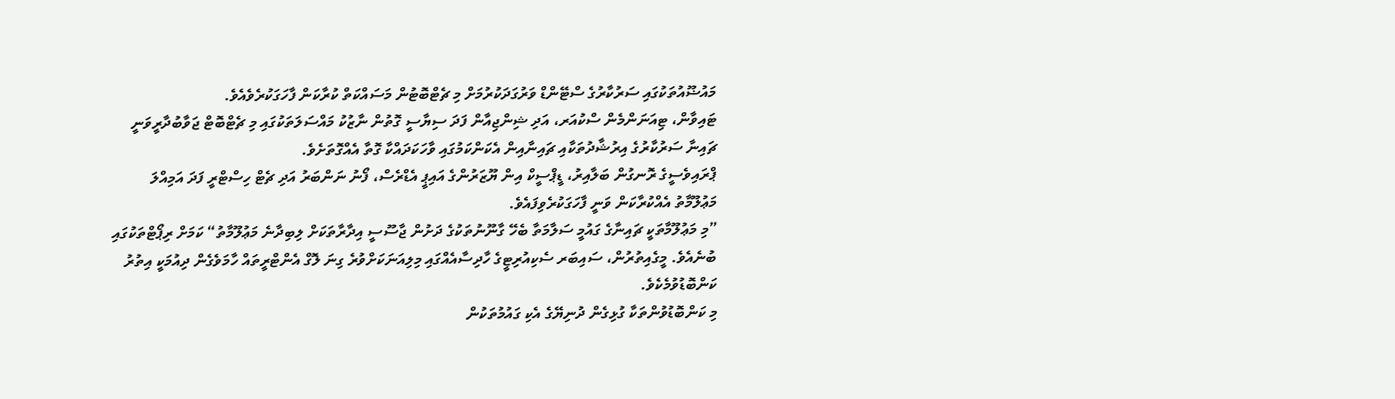މައުޟޫއުތަކުގައި ސަރުކާރުގެ ސްޓޭންޑް ވަރުގަދަކުރުމަށް މި ޗެޓްބޮޓުން މަސައްކަތް ކުރާކަން ފާހަގަކުރެވެއެވެ.
ޓައިވާން، ޓިއަނަންމެން ސްކުއަރ، އަދި ޝިންޖިއާން ފަދަ ސިޔާސީ ގޮތުން ނާޒުކު މައްސަލަތަކުގައި މި ޗެޓްބޮޓް ޖަވާބުދާރީވަނީ ޗައިނާ ސަރުކާރުގެ އިރުޝާދުތަކާއި ޗައިނާއިން އެކަންކަމުގައި ވާހަކަދައްކާ ގޮތާ އެއްގޮތަށެވެ.
ޕްރައިވެސީގެ ރޮނގުން ބަލާއިރު، ޑީޕްސީކް އިން ޔޫޒަރުންގެ އައިޕީ އެޑްރެސް، ފޯނު ނަންބަރު އަދި ޗެޓް ހިސްޓްރީ ފަދަ އަމިއްލަ މަޢުލޫމާތު އެއްކުރާކަން ވަނީ ފާހަގަކުރެވިފައެވެ.
”މި މަޢުލޫމާތަކީ ޗައިނާގެ ގައުމީ ސަލާމަތާ ބެހޭ ގާނޫނުތަކުގެ ދަށުން ޖާސޫސީ އިދާރާތަކަށް ލިބިދާނެ މަޢުލޫމާތު“ ކަމަށް ރިޕޯޓްތަކުގައި ބުނެއެވެ. މީގެއިތުރުން، ސައިބަރ ސެކިއުރިޓީގެ ހާދިސާއެއްގައި މިލިއަނަކަށްވުރެ ގިނަ ލޮގް އެންޓްރީތައް ހާމަވެގެން ދިއުމަކީ އިތުރު ކަންބޮޑުވުމެކެވެ.
މި ކަންބޮޑުވުންތަކާ ގުޅިގެން ދުނިޔޭގެ އެކި ގައުމުތަކުން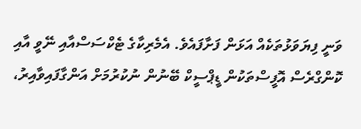ވަނީ ފިޔަވަޅުތަކެއް އަޅަން ފަށާފައެވެ. އެމެރިކާގެ ޓެކްސަސްއާއި ނޭވީ އާއި ކޮންގްރެސް އޮފީސްތަކުން ޑީޕްސީކް ބޭނުން ނުކުރުމަށް އަންގާފައިވާއިރު،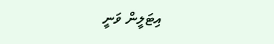އިޓަލީން ވަނީ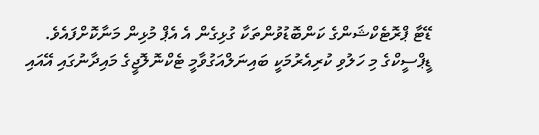ޑޭޓާ ޕްރޮޓެކްޝަންގެ ކަންބޮޑުވުންތަކާ ގުޅިގެން އެ އެޕް މުޅިން މަނާކޮށްފައެވެ.
ޑީޕްސީކްގެ މި ހަލުވި ކުރިއެރުމަކީ ބައިނަލްއަގުވާމީ ޓެކްނޮލޮޖީގެ މައިދާނުގައި އޭއައި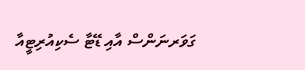ގަވަރނަންސް އާއި ޑޭޓާ ސެކިއުރިޓީއާ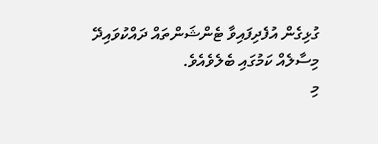ގުޅިގެން އުފެދިފައިވާ ޓެންޝަންތައް ދައްކުވައިދޭ މިސާލެއް ކަމުގައި ބެލެވެއެވެ.
މި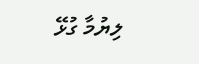ލިޔުމާ ގުޅޭ